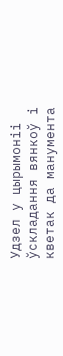Удзел у цырымоніі ўскладання вянкоў і кветак да манумента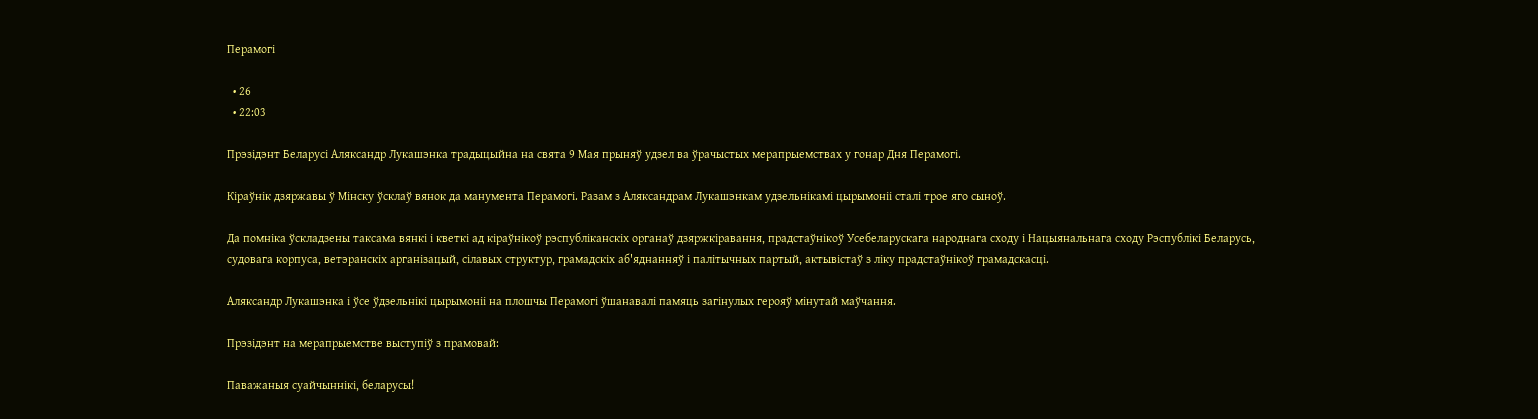Перамогі

  • 26
  • 22:03

Прэзідэнт Беларусі Аляксандр Лукашэнка традыцыйна на свята 9 Мая прыняў удзел ва ўрачыстых мерапрыемствах у гонар Дня Перамогі.

Кіраўнік дзяржавы ў Мінску ўсклаў вянок да манумента Перамогі. Разам з Аляксандрам Лукашэнкам удзельнікамі цырымоніі сталі трое яго сыноў.

Да помніка ўскладзены таксама вянкі і кветкі ад кіраўнікоў рэспубліканскіх органаў дзяржкіравання, прадстаўнікоў Усебеларускага народнага сходу і Нацыянальнага сходу Рэспублікі Беларусь, судовага корпуса, ветэранскіх арганізацый, сілавых структур, грамадскіх аб'яднанняў і палітычных партый, актывістаў з ліку прадстаўнікоў грамадскасці.

Аляксандр Лукашэнка і ўсе ўдзельнікі цырымоніі на плошчы Перамогі ўшанавалі памяць загінулых герояў мінутай маўчання.

Прэзідэнт на мерапрыемстве выступіў з прамовай:

Паважаныя суайчыннікі, беларусы!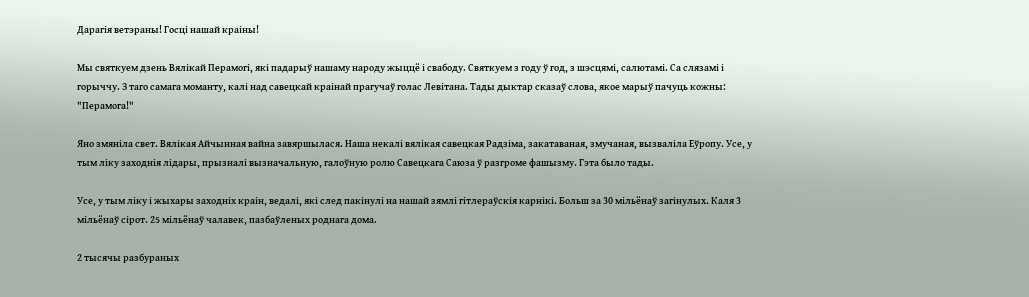Дарагія ветэраны! Госці нашай краіны!

Мы святкуем дзень Вялікай Перамогі, які падарыў нашаму народу жыццё і свабоду. Святкуем з году ў год, з шэсцямі, салютамі. Са слязамі і горыччу. З таго самага моманту, калі над савецкай краінай прагучаў голас Левітана. Тады дыктар сказаў слова, якое марыў пачуць кожны: "Перамога!"

Яно змяніла свет. Вялікая Айчынная вайна завяршылася. Наша некалі вялікая савецкая Радзіма, закатаваная, змучаная, вызваліла Еўропу. Усе, у тым ліку заходнія лідары, прызналі вызначальную, галоўную ролю Савецкага Саюза ў разгроме фашызму. Гэта было тады.

Усе, у тым ліку і жыхары заходніх краін, ведалі, які след пакінулі на нашай зямлі гітлераўскія карнікі. Больш за 30 мільёнаў загінулых. Каля 3 мільёнаў сірот. 25 мільёнаў чалавек, пазбаўленых роднага дома.

2 тысячы разбураных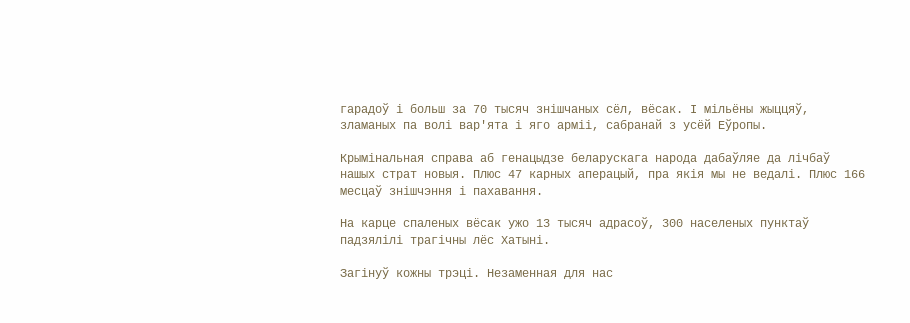гарадоў і больш за 70 тысяч знішчаных сёл, вёсак. І мільёны жыццяў, зламаных па волі вар'ята і яго арміі, сабранай з усёй Еўропы.

Крымінальная справа аб генацыдзе беларускага народа дабаўляе да лічбаў нашых страт новыя. Плюс 47 карных аперацый, пра якія мы не ведалі. Плюс 166 месцаў знішчэння і пахавання.

На карце спаленых вёсак ужо 13 тысяч адрасоў, 300 населеных пунктаў падзялілі трагічны лёс Хатыні.

Загінуў кожны трэці. Незаменная для нас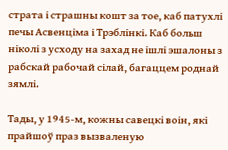страта і страшны кошт за тое, каб патухлі печы Асвенціма і Трэблінкі. Каб больш ніколі з усходу на захад не ішлі эшалоны з рабскай рабочай сілай, багаццем роднай зямлі.

Тады, у 1945-м, кожны савецкі воін, які прайшоў праз вызваленую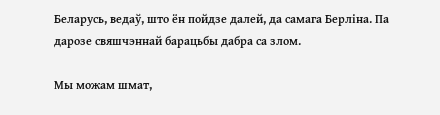Беларусь, ведаў, што ён пойдзе далей, да самага Берліна. Па дарозе свяшчэннай барацьбы дабра са злом.

Мы можам шмат,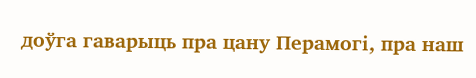доўга гаварыць пра цану Перамогі, пра наш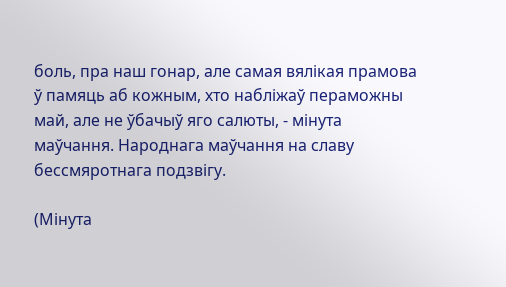боль, пра наш гонар, але самая вялікая прамова ў памяць аб кожным, хто набліжаў пераможны май, але не ўбачыў яго салюты, - мінута маўчання. Народнага маўчання на славу бессмяротнага подзвігу.

(Мінута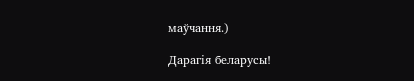маўчання.)

Дарагія беларусы!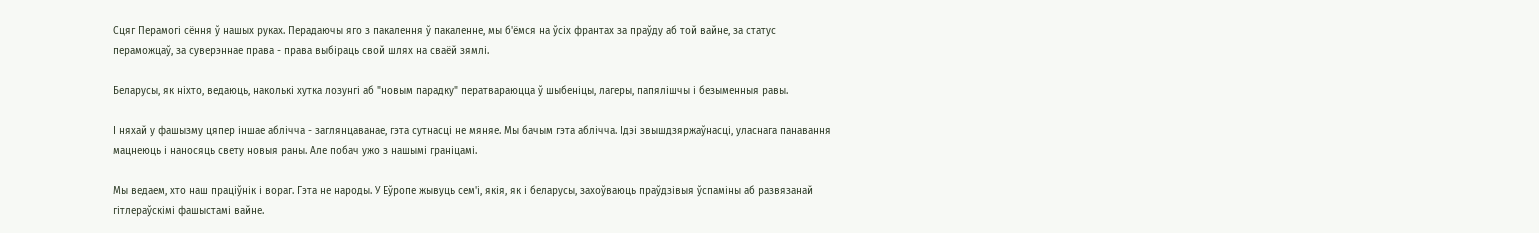Сцяг Перамогі сёння ў нашых руках. Перадаючы яго з пакалення ў пакаленне, мы б'ёмся на ўсіх франтах за праўду аб той вайне, за статус пераможцаў, за суверэннае права - права выбіраць свой шлях на сваёй зямлі.

Беларусы, як ніхто, ведаюць, наколькі хутка лозунгі аб "новым парадку" ператвараюцца ў шыбеніцы, лагеры, папялішчы і безыменныя равы.

І няхай у фашызму цяпер іншае аблічча - заглянцаванае, гэта сутнасці не мяняе. Мы бачым гэта аблічча. Ідэі звышдзяржаўнасці, уласнага панавання мацнеюць і наносяць свету новыя раны. Але побач ужо з нашымі граніцамі.

Мы ведаем, хто наш праціўнік і вораг. Гэта не народы. У Еўропе жывуць сем'і, якія, як і беларусы, захоўваюць праўдзівыя ўспаміны аб развязанай гітлераўскімі фашыстамі вайне.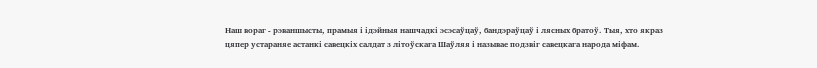Наш вораг - рэваншысты, прамыя і ідэйныя нашчадкі эсэсаўцаў, бандэраўцаў і лясных братоў. Тыя, хто якраз цяпер устараняе астанкі савецкіх салдат з літоўскага Шаўляя і называе подзвіг савецкага народа міфам.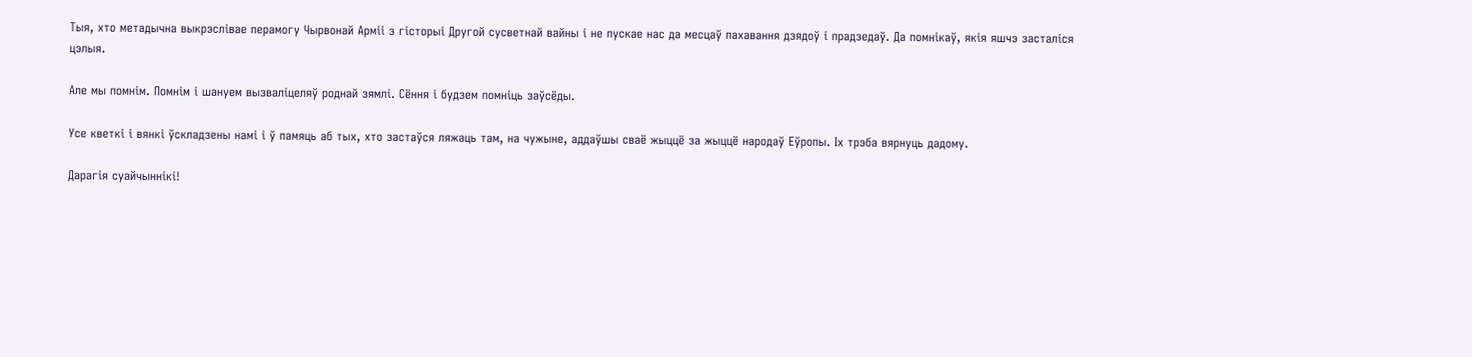Тыя, хто метадычна выкрэслівае перамогу Чырвонай Арміі з гісторыі Другой сусветнай вайны і не пускае нас да месцаў пахавання дзядоў і прадзедаў. Да помнікаў, якія яшчэ засталіся цэлыя.

Але мы помнім. Помнім і шануем вызваліцеляў роднай зямлі. Сёння і будзем помніць заўсёды.

Усе кветкі і вянкі ўскладзены намі і ў памяць аб тых, хто застаўся ляжаць там, на чужыне, аддаўшы сваё жыццё за жыццё народаў Еўропы. Іх трэба вярнуць дадому.

Дарагія суайчыннікі!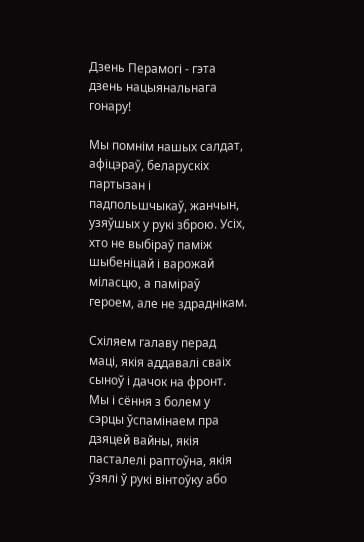Дзень Перамогі - гэта дзень нацыянальнага гонару!

Мы помнім нашых салдат, афіцэраў, беларускіх партызан і падпольшчыкаў, жанчын, узяўшых у рукі зброю. Усіх, хто не выбіраў паміж шыбеніцай і варожай міласцю, а паміраў героем, але не здраднікам.

Схіляем галаву перад маці, якія аддавалі сваіх сыноў і дачок на фронт. Мы і сёння з болем у сэрцы ўспамінаем пра дзяцей вайны, якія пасталелі раптоўна, якія ўзялі ў рукі вінтоўку або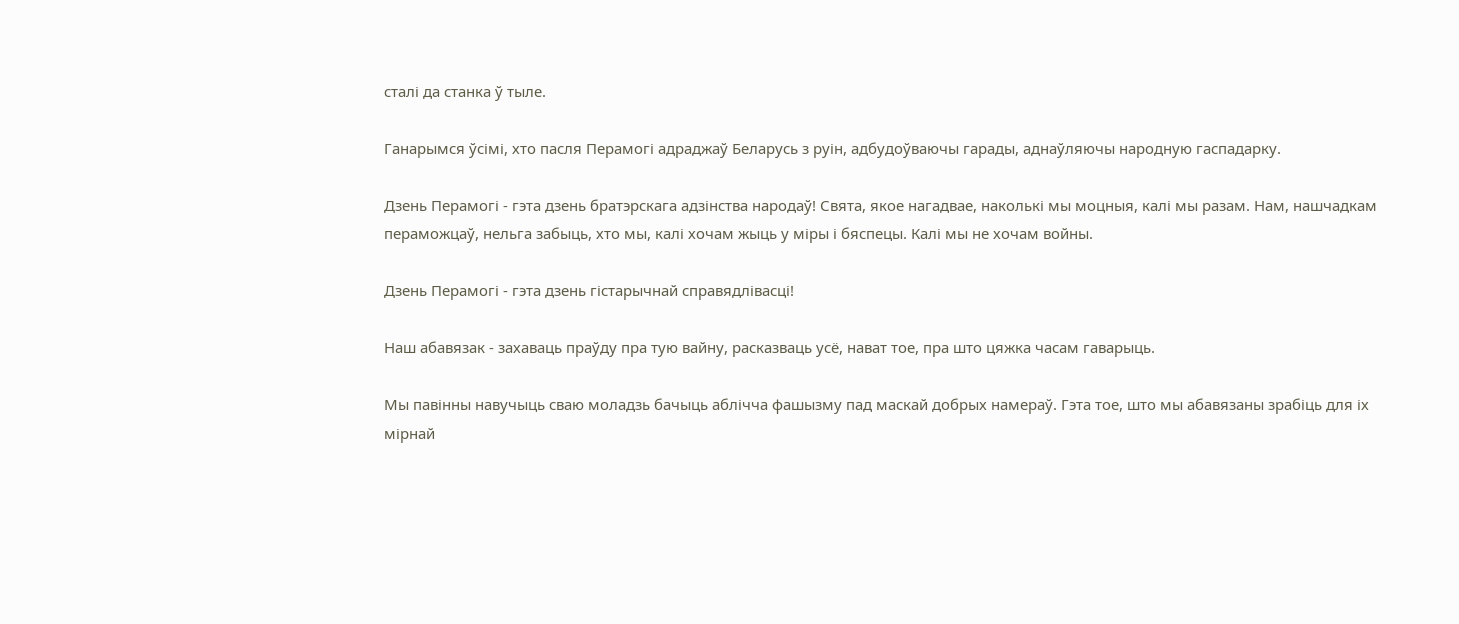сталі да станка ў тыле.

Ганарымся ўсімі, хто пасля Перамогі адраджаў Беларусь з руін, адбудоўваючы гарады, аднаўляючы народную гаспадарку.

Дзень Перамогі - гэта дзень братэрскага адзінства народаў! Свята, якое нагадвае, наколькі мы моцныя, калі мы разам. Нам, нашчадкам пераможцаў, нельга забыць, хто мы, калі хочам жыць у міры і бяспецы. Калі мы не хочам войны.

Дзень Перамогі - гэта дзень гістарычнай справядлівасці!

Наш абавязак - захаваць праўду пра тую вайну, расказваць усё, нават тое, пра што цяжка часам гаварыць.

Мы павінны навучыць сваю моладзь бачыць аблічча фашызму пад маскай добрых намераў. Гэта тое, што мы абавязаны зрабіць для іх мірнай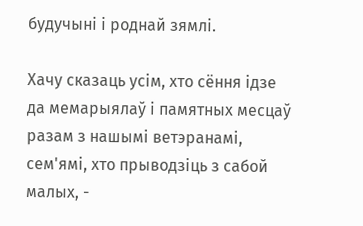будучыні і роднай зямлі.

Хачу сказаць усім, хто сёння ідзе да мемарыялаў і памятных месцаў разам з нашымі ветэранамі, сем'ямі, хто прыводзіць з сабой малых, -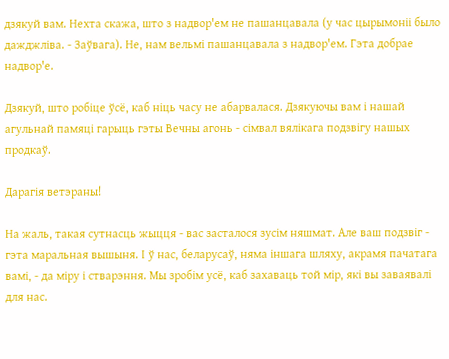дзякуй вам. Нехта скажа, што з надвор'ем не пашанцавала (у час цырымоніі было дажджліва. - Заўвага). Не, нам вельмі пашанцавала з надвор'ем. Гэта добрае надвор'е.

Дзякуй, што робіце ўсё, каб ніць часу не абарвалася. Дзякуючы вам і нашай агульнай памяці гарыць гэты Вечны агонь - сімвал вялікага подзвігу нашых продкаў.

Дарагія ветэраны!

На жаль, такая сутнасць жыцця - вас засталося зусім няшмат. Але ваш подзвіг - гэта маральная вышыня. І ў нас, беларусаў, няма іншага шляху, акрамя пачатага вамі, - да міру і стварэння. Мы зробім усё, каб захаваць той мір, які вы заваявалі для нас.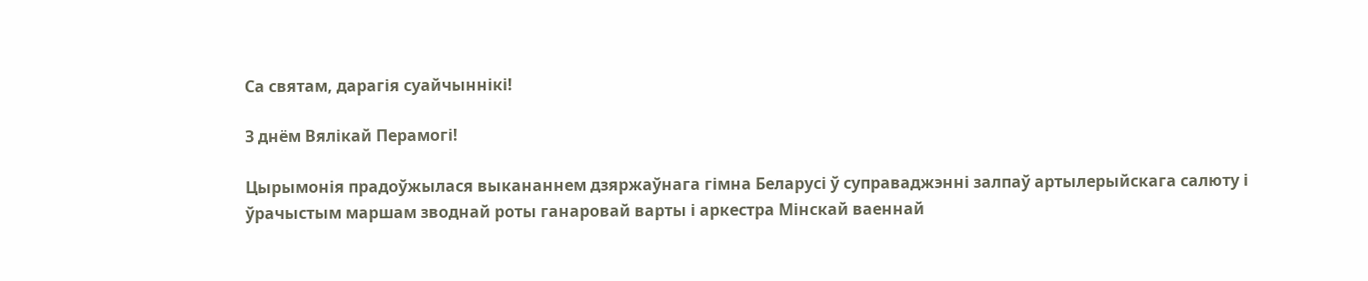Са святам, дарагія суайчыннікі!

З днём Вялікай Перамогі!

Цырымонія прадоўжылася выкананнем дзяржаўнага гімна Беларусі ў суправаджэнні залпаў артылерыйскага салюту і ўрачыстым маршам зводнай роты ганаровай варты і аркестра Мінскай ваеннай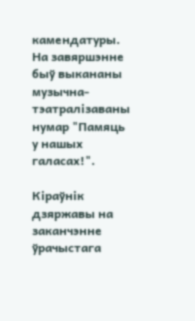камендатуры. На завяршэнне быў выкананы музычна-тэатралізаваны нумар "Памяць у нашых галасах!".

Кіраўнік дзяржавы на заканчэнне ўрачыстага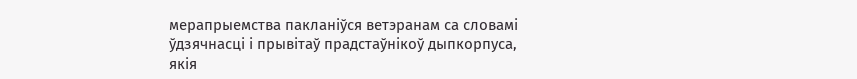мерапрыемства пакланіўся ветэранам са словамі ўдзячнасці і прывітаў прадстаўнікоў дыпкорпуса, якія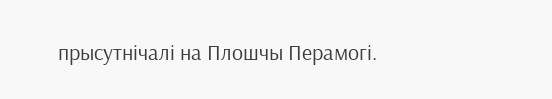прысутнічалі на Плошчы Перамогі.